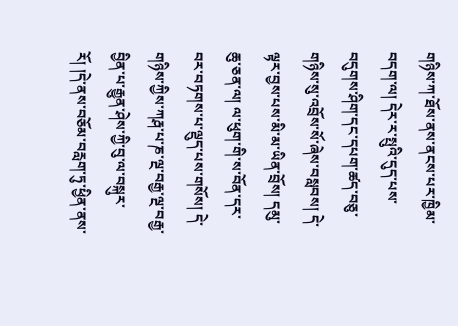གཉིས་ཀ་ཐོས་ནས་ནངས་པར་ཁྱིམ་བདག་ལ། དེར་ར་སྤུའི་དུད་པས་བདུགས་ཤིག་དང་དཔག་ཚད་བཅུ་གཉིས་སུ་འབྲོས་སོ་ཞེས་བསླབས། དེ་ལྟར་བྱས་པས་མི་མ་ཡིན་བྲོས། དམུ་ཆུ་ཅན་ལ། ལ་ཕུག་གི་ས་བོན་དར་བར་བཏགས་པ་ལྡུད་པས་གསོས། དེ་གཉིས་ཀྱིས་ཀརྴ་པ་ཎ་ལྔ་བརྒྱ་ལྔ་བརྒྱ་བྱིན་པ་རྒྱུན་ཤེས་ཀྱི་བུ་ལ་བསྐུར་རོ། །དེ་ནས་བཅོམ་བརླག་ཏུ་ཕྱིན་ནས་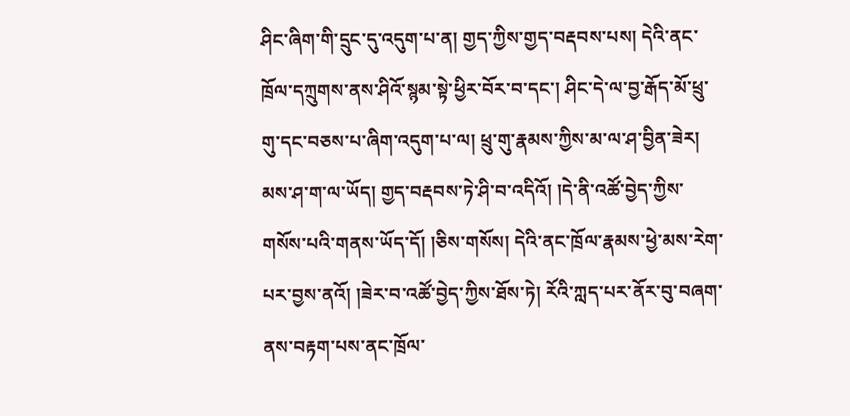ཤིང་ཞིག་གི་དྲུང་དུ་འདུག་པ་ན། གྱད་ཀྱིས་གྱད་བརྡབས་པས། དེའི་ནང་ཁྲོལ་དཀྲུགས་ནས་ཤིའོ་སྙམ་སྟེ་ཕྱིར་བོར་བ་དང་། ཤིང་དེ་ལ་བྱ་རྒོད་མོ་ཕྲུ་གུ་དང་བཅས་པ་ཞིག་འདུག་པ་ལ། ཕྲུ་གུ་རྣམས་ཀྱིས་མ་ལ་ཤ་བྱིན་ཟེར། མས་ཤ་ག་ལ་ཡོད། གྱད་བརྡབས་ཏེ་ཤི་བ་འདིའོ། །དེ་ནི་འཚོ་བྱེད་ཀྱིས་གསོས་པའི་གནས་ཡོད་དོ། །ཅིས་གསོས། དེའི་ནང་ཁྲོལ་རྣམས་ཕྱེ་མས་རེག་པར་བྱས་ནའོ། །ཟེར་བ་འཚོ་བྱེད་ཀྱིས་ཐོས་ཏེ། རོའི་ཀླད་པར་ནོར་བུ་བཞག་ནས་བརྟག་པས་ནང་ཁྲོལ་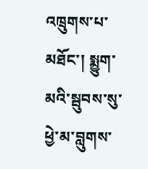འཁྲུགས་པ་མཐོང་། སྨྱུག་མའི་སྦུབས་སུ་ཕྱེ་མ་བླུགས་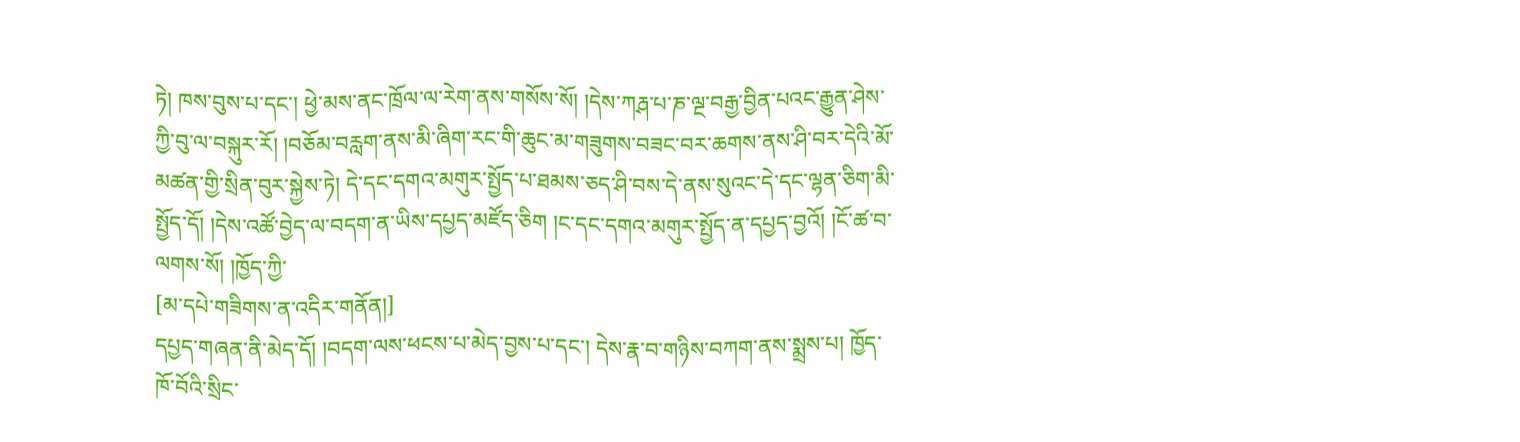ཏེ། ཁས་བུས་པ་དང་། ཕྱེ་མས་ནང་ཁྲོལ་ལ་རེག་ནས་གསོས་སོ། །དེས་ཀརྴ་པ་ཎ་ལྔ་བརྒྱ་བྱིན་པའང་རྒྱུན་ཤེས་ཀྱི་བུ་ལ་བསྐུར་རོ། །བཅོམ་བརླག་ནས་མི་ཞིག་རང་གི་ཆུང་མ་གཟུགས་བཟང་བར་ཆགས་ནས་ཤི་བར་དེའི་མོ་མཚན་གྱི་སྲིན་བུར་སྐྱེས་ཏེ། དེ་དང་དགའ་མགུར་སྤྱོད་པ་ཐམས་ཅད་ཤི་བས་དེ་ནས་སུའང་དེ་དང་ལྷན་ཅིག་མི་སྤྱོད་དོ། །དེས་འཚོ་བྱེད་ལ་བདག་ན་ཡིས་དཔྱད་མཛོད་ཅིག །ང་དང་དགའ་མགུར་སྤྱོད་ན་དཔྱད་བྱའོ། །ངོ་ཚ་བ་ལགས་སོ། །ཁྱོད་ཀྱི་
[མ་དཔེ་གཟིགས་ན་འདིར་གནོན།]
དཔྱད་གཞན་ནི་མེད་དོ། །བདག་ལས་ཕངས་པ་མེད་བྱས་པ་དང་། དེས་རྣ་བ་གཉིས་བཀག་ནས་སྨྲས་པ། ཁྱོད་ཁོ་བོའི་སྲིང་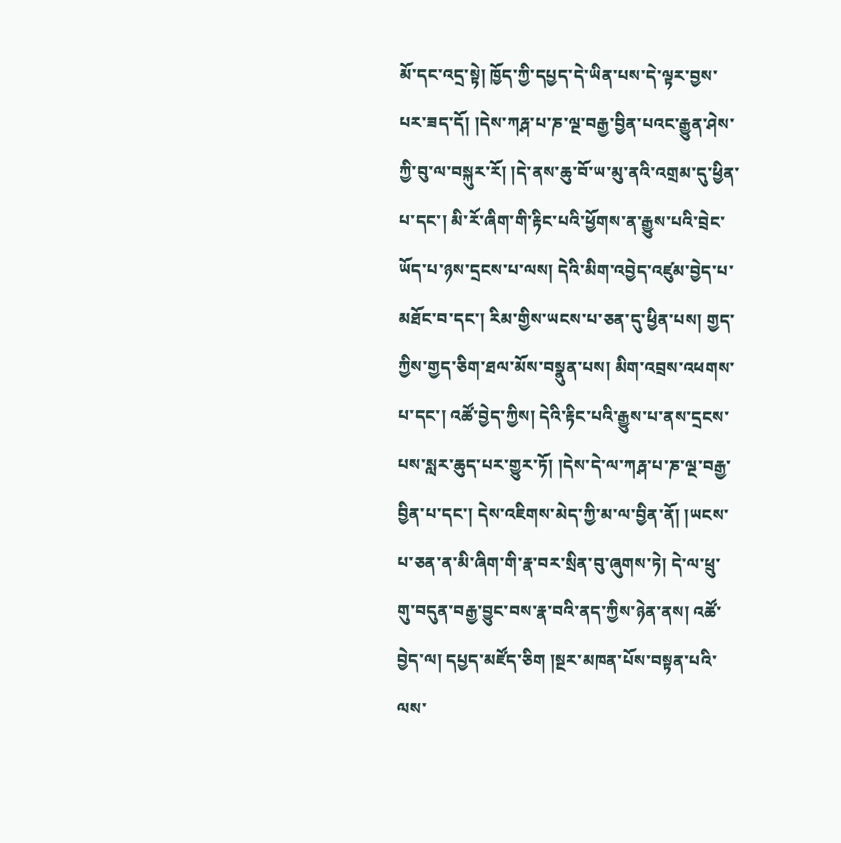མོ་དང་འདྲ་སྟེ། ཁྱོད་ཀྱི་དཔྱད་དེ་ཡིན་པས་དེ་ལྟར་བྱས་པར་ཟད་དོ། །དེས་ཀརྴ་པ་ཎ་ལྔ་བརྒྱ་བྱིན་པའང་རྒྱུན་ཤེས་ཀྱི་བུ་ལ་བསྐུར་རོ། །དེ་ནས་ཆུ་བོ་ཡ་མུ་ནའི་འགྲམ་དུ་ཕྱིན་པ་དང་། མི་རོ་ཞིག་གི་རྟིང་པའི་ཕྱོགས་ན་རྒྱུས་པའི་བྲེང་ཡོད་པ་ཉས་དྲངས་པ་ལས། དེའི་མིག་འབྱེད་འཛུམ་བྱེད་པ་མཐོང་བ་དང་། རིམ་གྱིས་ཡངས་པ་ཅན་དུ་ཕྱིན་པས། གྱད་ཀྱིས་གྱད་ཅིག་ཐལ་མོས་བསྣུན་པས། མིག་འབྲས་འཕགས་པ་དང་། འཚོ་བྱེད་ཀྱིས། དེའི་རྟིང་པའི་རྒྱུས་པ་ནས་དྲངས་པས་སླར་ཆུད་པར་གྱུར་ཏོ། །དེས་དེ་ལ་ཀརྴ་པ་ཎ་ལྔ་བརྒྱ་བྱིན་པ་དང་། དེས་འཇིགས་མེད་ཀྱི་མ་ལ་བྱིན་ནོ། །ཡངས་པ་ཅན་ན་མི་ཞིག་གི་རྣ་བར་སྲིན་བུ་ཞུགས་ཏེ། དེ་ལ་ཕྲུ་གུ་བདུན་བརྒྱ་བྱུང་བས་རྣ་བའི་ནད་ཀྱིས་ཉེན་ནས། འཚོ་བྱེད་ལ། དཔྱད་མཛོད་ཅིག །སྔར་མཁན་པོས་བསྟན་པའི་ལས་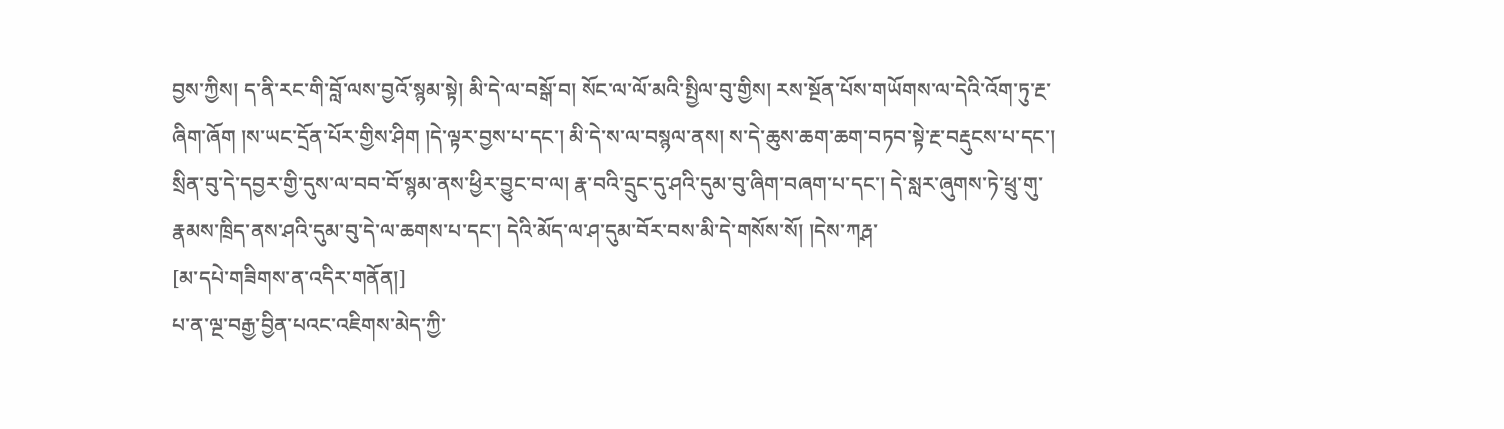བྱས་ཀྱིས། ད་ནི་རང་གི་བློ་ལས་བྱའོ་སྙམ་སྟེ། མི་དེ་ལ་བསྒོ་བ། སོང་ལ་ལོ་མའི་སྤྱིལ་བུ་གྱིས། རས་སྔོན་པོས་གཡོགས་ལ་དེའི་འོག་ཏུ་རྔ་ཞིག་ཞོག །ས་ཡང་དྲོན་པོར་གྱིས་ཤིག །དེ་ལྟར་བྱས་པ་དང་། མི་དེ་ས་ལ་བསྙལ་ནས། ས་དེ་ཆུས་ཆག་ཆག་བཏབ་སྟེ་རྔ་བརྡུངས་པ་དང་། སྲིན་བུ་དེ་དབྱར་གྱི་དུས་ལ་བབ་བོ་སྙམ་ནས་ཕྱིར་བྱུང་བ་ལ། རྣ་བའི་དྲུང་དུ་ཤའི་དུམ་བུ་ཞིག་བཞག་པ་དང་། དེ་སླར་ཞུགས་ཏེ་ཕྲུ་གུ་རྣམས་ཁྲིད་ནས་ཤའི་དུམ་བུ་དེ་ལ་ཆགས་པ་དང་། དེའི་མོད་ལ་ཤ་དུམ་བོར་བས་མི་དེ་གསོས་སོ། །དེས་ཀརྴ་
[མ་དཔེ་གཟིགས་ན་འདིར་གནོན།]
པ་ན་ལྔ་བརྒྱ་བྱིན་པའང་འཇིགས་མེད་ཀྱི་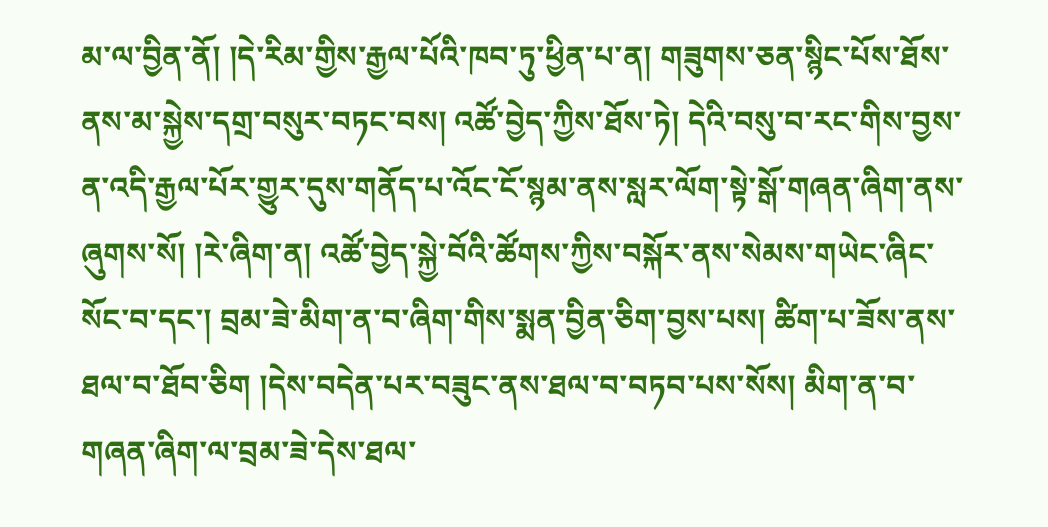མ་ལ་བྱིན་ནོ། །དེ་རིམ་གྱིས་རྒྱལ་པོའི་ཁབ་ཏུ་ཕྱིན་པ་ན། གཟུགས་ཅན་སྙིང་པོས་ཐོས་ནས་མ་སྐྱེས་དགྲ་བསུར་བཏང་བས། འཚོ་བྱེད་ཀྱིས་ཐོས་ཏེ། དེའི་བསུ་བ་རང་གིས་བྱས་ན་འདི་རྒྱལ་པོར་གྱུར་དུས་གནོད་པ་འོང་ངོ་སྙམ་ནས་སླར་ལོག་སྟེ་སྒོ་གཞན་ཞིག་ནས་ཞུགས་སོ། །རེ་ཞིག་ན། འཚོ་བྱེད་སྐྱེ་བོའི་ཚོགས་ཀྱིས་བསྐོར་ནས་སེམས་གཡེང་ཞིང་སོང་བ་དང་། བྲམ་ཟེ་མིག་ན་བ་ཞིག་གིས་སྨན་བྱིན་ཅིག་བྱས་པས། ཚིག་པ་ཟོས་ནས་ཐལ་བ་ཐོབ་ཅིག །དེས་བདེན་པར་བཟུང་ནས་ཐལ་བ་བཏབ་པས་སོས། མིག་ན་བ་གཞན་ཞིག་ལ་བྲམ་ཟེ་དེས་ཐལ་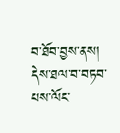བ་ཐོབ་བྱས་ནས། དེས་ཐལ་བ་བཏབ་པས་ལོང་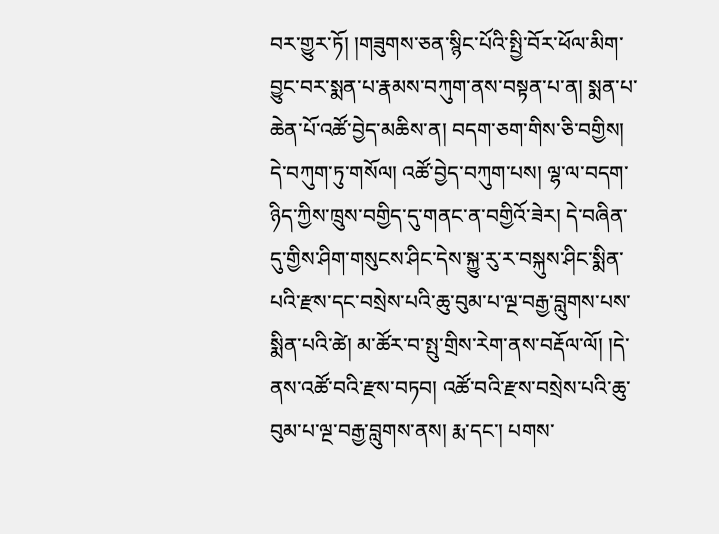བར་གྱུར་ཏོ། །གཟུགས་ཅན་སྙིང་པོའི་སྤྱི་བོར་ཕོལ་མིག་བྱུང་བར་སྨན་པ་རྣམས་བཀུག་ནས་བསྟན་པ་ན། སྨན་པ་ཆེན་པོ་འཚོ་བྱེད་མཆིས་ན། བདག་ཅག་གིས་ཅི་བགྱིས། དེ་བཀུག་ཏུ་གསོལ། འཚོ་བྱེད་བཀུག་པས། ལྷ་ལ་བདག་ཉིད་ཀྱིས་ཁྲུས་བགྱིད་དུ་གནང་ན་བགྱིའོ་ཟེར། དེ་བཞིན་དུ་གྱིས་ཤིག་གསུངས་ཤིང་དེས་སྐྱུ་རུ་ར་བསྐུས་ཤིང་སྨིན་པའི་རྫས་དང་བསྲེས་པའི་ཆུ་བུམ་པ་ལྔ་བརྒྱ་བླུགས་པས་སྨིན་པའི་ཚེ། མ་ཚོར་བ་སྤུ་གྲིས་རེག་ནས་བརྡོལ་ལོ། །དེ་ནས་འཚོ་བའི་རྫས་བཏབ། འཚོ་བའི་རྫས་བསྲེས་པའི་ཆུ་བུམ་པ་ལྔ་བརྒྱ་བླུགས་ནས། རྨ་དང་། པགས་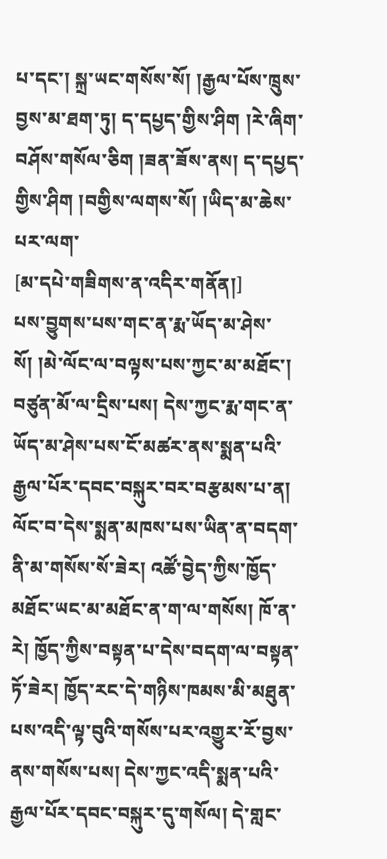པ་དང་། སྐྲ་ཡང་གསོས་སོ། །རྒྱལ་པོས་ཁྲུས་བྱས་མ་ཐག་ཏུ། ད་དཔྱད་གྱིས་ཤིག །རེ་ཞིག་བཤོས་གསོལ་ཅིག །ཟན་ཟོས་ནས། ད་དཔྱད་གྱིས་ཤིག །བགྱིས་ལགས་སོ། །ཡིད་མ་ཆེས་པར་ལག་
[མ་དཔེ་གཟིགས་ན་འདིར་གནོན།]
པས་བྱུགས་པས་གང་ན་རྨ་ཡོད་མ་ཤེས་སོ། །མེ་ལོང་ལ་བལྟས་པས་ཀྱང་མ་མཐོང་། བཙུན་མོ་ལ་དྲིས་པས། དེས་ཀྱང་རྨ་གང་ན་ཡོད་མ་ཤེས་པས་ངོ་མཚར་ནས་སྨན་པའི་རྒྱལ་པོར་དབང་བསྐུར་བར་བརྩམས་པ་ན། ལོང་བ་དེས་སྨན་མཁས་པས་ཡིན་ན་བདག་ནི་མ་གསོས་སོ་ཟེར། འཚོ་བྱེད་ཀྱིས་ཁྱོད་མཐོང་ཡང་མ་མཐོང་ན་ག་ལ་གསོས། ཁོ་ན་རེ། ཁྱོད་ཀྱིས་བསྟན་པ་དེས་བདག་ལ་བསྟན་ཏོ་ཟེར། ཁྱོད་རང་དེ་གཉིས་ཁམས་མི་མཐུན་པས་འདི་ལྟ་བུའི་གསོས་པར་འགྱུར་རོ་བྱས་ནས་གསོས་པས། དེས་ཀྱང་འདི་སྨན་པའི་རྒྱལ་པོར་དབང་བསྐུར་དུ་གསོལ། དེ་གླང་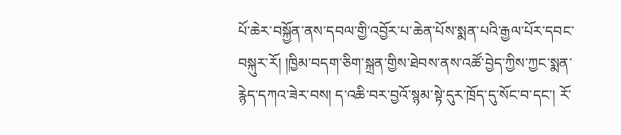པོ་ཆེར་བསྐྱོན་ནས་དབལ་གྱི་འབྱོར་པ་ཆེན་པོས་སྨན་པའི་རྒྱལ་པོར་དབང་བསྐུར་རོ། །ཁྱིམ་བདག་ཅིག་སྐྲན་གྱིས་ཐེབས་ནས་འཚོ་བྱེད་ཀྱིས་ཀྱང་སྨན་རྙེད་དཀའ་ཟེར་བས། ད་འཆི་བར་བྱའོ་སྙམ་སྟེ་དུར་ཁྲོད་དུ་སོང་བ་དང་། རོ་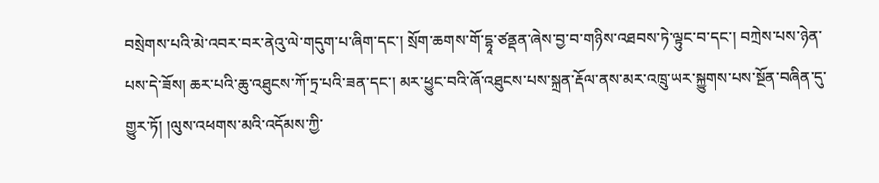བསྲེགས་པའི་མེ་འབར་བར་ནེའུ་ལེ་གདུག་པ་ཞིག་དང་། སྲོག་ཆགས་གོ་དྷཱ་ཙནྡན་ཞེས་བྱ་བ་གཉིས་འཐབས་ཏེ་ལྟུང་བ་དང་། བཀྲེས་པས་ཉེན་པས་དེ་ཟོས། ཆར་པའི་ཆུ་འཐུངས་ཀོ་ཏྲ་པའི་ཟན་དང་། མར་ཕྱུང་བའི་ཞོ་འཐུངས་པས་སྐྲན་རྡོལ་ནས་མར་འཁྲུ་ཡར་སྐྱུགས་པས་སྔོན་བཞིན་དུ་གྱུར་ཏོ། །ལུས་འཕགས་མའི་འདོམས་ཀྱི་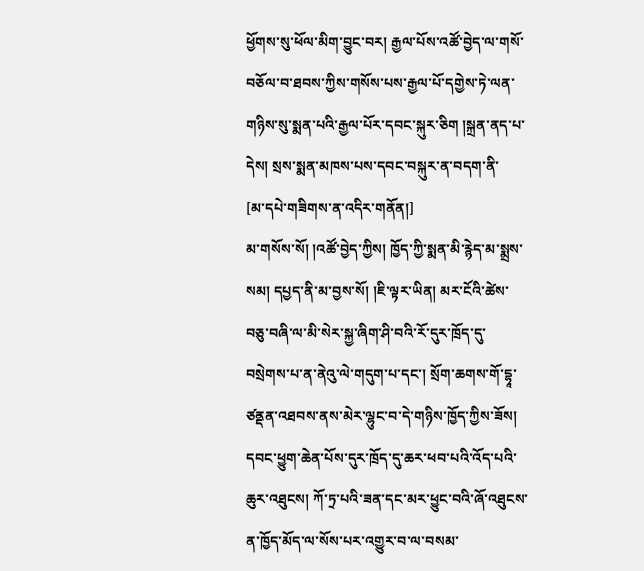ཕྱོགས་སུ་ཕོལ་མིག་བྱུང་བར། རྒྱལ་པོས་འཚོ་བྱེད་ལ་གསོ་བཅོལ་བ་ཐབས་ཀྱིས་གསོས་པས་རྒྱལ་པོ་དགྱེས་ཏེ་ལན་གཉིས་སུ་སྨན་པའི་རྒྱལ་པོར་དབང་སྐུར་ཅིག །སྐྲན་ནད་པ་དེས། སྲས་སྨན་མཁས་པས་དབང་བསྐུར་ན་བདག་ནི་
[མ་དཔེ་གཟིགས་ན་འདིར་གནོན།]
མ་གསོས་སོ། །འཚོ་བྱེད་ཀྱིས། ཁྱོད་ཀྱི་སྨན་མི་རྙེད་མ་སྨྲས་སམ། དཔྱད་ནི་མ་བྱས་སོ། །ཇི་ལྟར་ཡིན། མར་ངོའི་ཚེས་བཅུ་བཞི་ལ་མི་སེར་སྐྱ་ཞིག་ཤི་བའི་རོ་དུར་ཁྲོད་དུ་བསྲེགས་པ་ན་ནེའུ་ལེ་གདུག་པ་དང་། སྲོག་ཆགས་གོ་དྷཱ་ཙནྡན་འཐབས་ནས་མེར་ལྷུང་བ་དེ་གཉིས་ཁྱོད་ཀྱིས་ཟོས། དབང་ཕྱུག་ཆེན་པོས་དུར་ཁྲོད་དུ་ཆར་ཕབ་པའི་འོད་པའི་ཆུར་འཐུངས། ཀོ་ཏྲ་པའི་ཟན་དང་མར་ཕྱུང་བའི་ཞོ་འཐུངས་ན་ཁྱོད་མོད་ལ་སོས་པར་འགྱུར་བ་ལ་བསམ་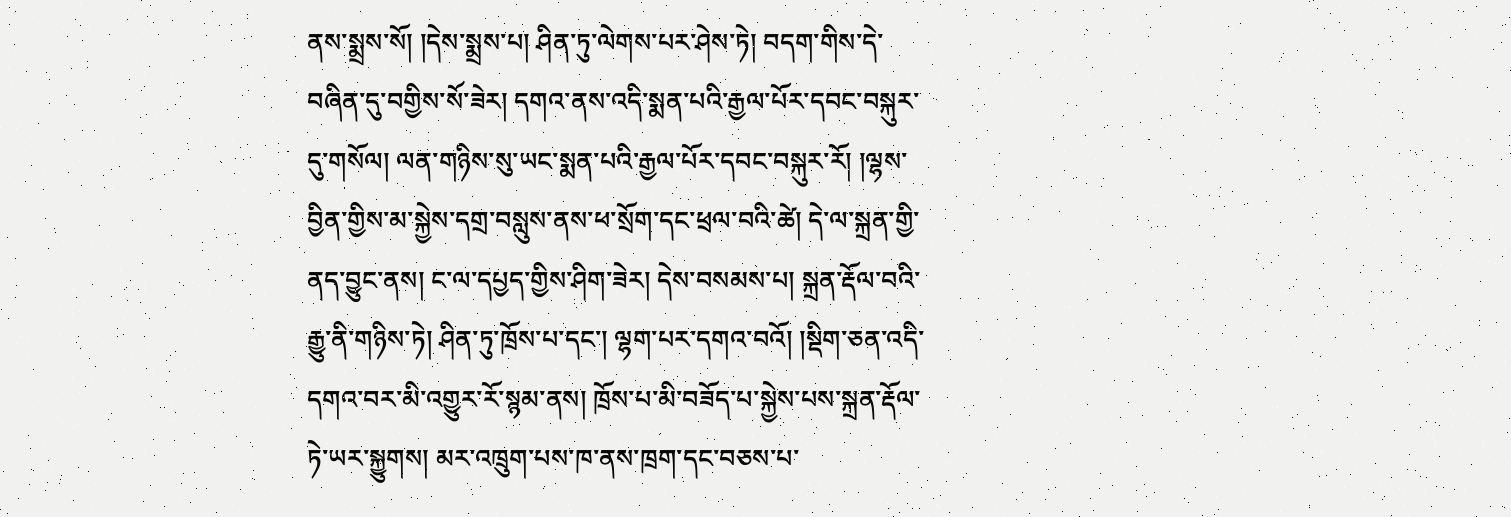ནས་སྨྲས་སོ། །དེས་སྨྲས་པ། ཤིན་ཏུ་ལེགས་པར་ཤེས་ཏེ། བདག་གིས་དེ་བཞིན་དུ་བགྱིས་སོ་ཟེར། དགའ་ནས་འདི་སྨན་པའི་རྒྱལ་པོར་དབང་བསྐུར་དུ་གསོལ། ལན་གཉིས་སུ་ཡང་སྨན་པའི་རྒྱལ་པོར་དབང་བསྐུར་རོ། །ལྷས་བྱིན་གྱིས་མ་སྐྱེས་དགྲ་བསླུས་ནས་ཕ་སྲོག་དང་ཕྲལ་བའི་ཚེ། དེ་ལ་སྐྲན་གྱི་ནད་བྱུང་ནས། ང་ལ་དཔྱད་གྱིས་ཤིག་ཟེར། དེས་བསམས་པ། སྐྲན་རྡོལ་བའི་རྒྱུ་ནི་གཉིས་ཏེ། ཤིན་ཏུ་ཁྲོས་པ་དང་། ལྷག་པར་དགའ་བའོ། །སྡིག་ཅན་འདི་དགའ་བར་མི་འགྱུར་རོ་སྙམ་ནས། ཁྲོས་པ་མི་བཟོད་པ་སྐྱེས་པས་སྐྲན་རྡོལ་ཏེ་ཡར་སྐྱུགས། མར་འཁྲུག་པས་ཁ་ནས་ཁྲག་དང་བཅས་པ་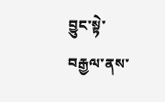བྱུང་སྟེ་བརྒྱལ་ནས་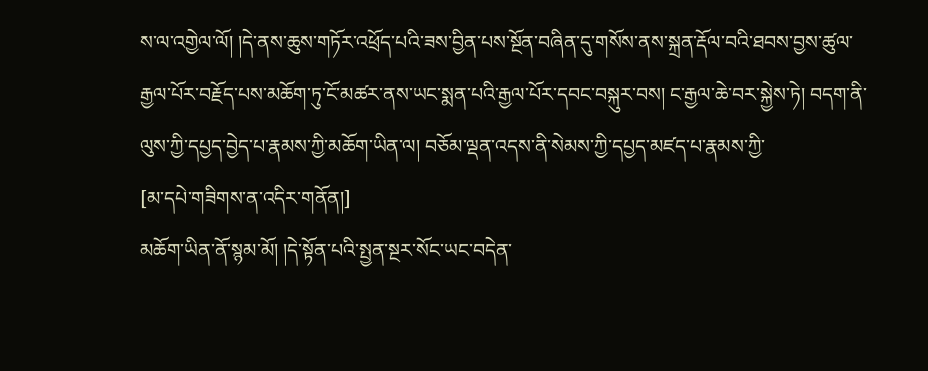ས་ལ་འགྱེལ་ལོ། །དེ་ནས་ཆུས་གཏོར་འཕྲོད་པའི་ཟས་བྱིན་པས་སྔོན་བཞིན་དུ་གསོས་ནས་སྐྲན་རྡོལ་བའི་ཐབས་བྱས་ཚུལ་རྒྱལ་པོར་བརྗོད་པས་མཆོག་ཏུ་ངོ་མཚར་ནས་ཡང་སྨན་པའི་རྒྱལ་པོར་དབང་བསྐུར་བས། ང་རྒྱལ་ཆེ་བར་སྐྱེས་ཏེ། བདག་ནི་ལུས་ཀྱི་དཔྱད་བྱེད་པ་རྣམས་ཀྱི་མཆོག་ཡིན་ལ། བཅོམ་ལྡན་འདས་ནི་སེམས་ཀྱི་དཔྱད་མཛད་པ་རྣམས་ཀྱི་
[མ་དཔེ་གཟིགས་ན་འདིར་གནོན།]
མཆོག་ཡིན་ནོ་སྙམ་མོ། །དེ་སྟོན་པའི་སྤྱན་སྔར་སོང་ཡང་བདེན་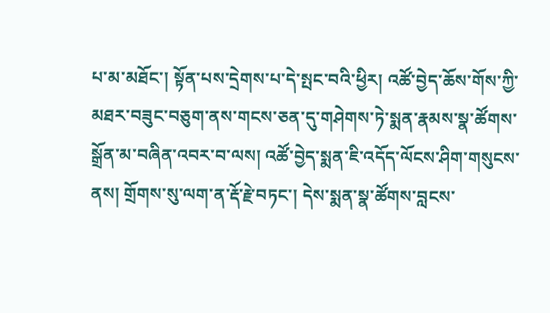པ་མ་མཐོང་། སྟོན་པས་དྲེགས་པ་དེ་སྤང་བའི་ཕྱིར། འཚོ་བྱེད་ཆོས་གོས་ཀྱི་མཐར་བཟུང་བཅུག་ནས་གངས་ཅན་དུ་གཤེགས་ཏེ་སྨན་རྣམས་སྣ་ཚོགས་སྒྲོན་མ་བཞིན་འབར་བ་ལས། འཚོ་བྱེད་སྨན་ཇི་འདོད་ལོངས་ཤིག་གསུངས་ནས། གྲོགས་སུ་ལག་ན་རྡོ་རྗེ་བཏང་། དེས་སྨན་སྣ་ཚོགས་བླངས་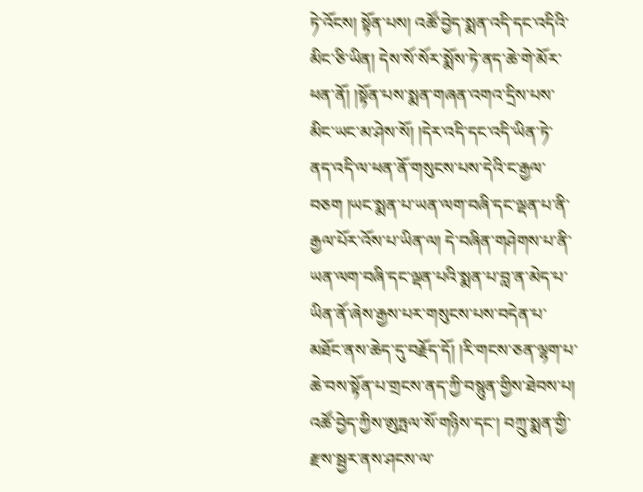ཏེ་འོངས། སྟོན་པས། འཚོ་བྱེད་སྨན་འདི་དང་འདིའི་མིང་ཅི་ཡིན། དེས་སོ་སོར་སྨོས་ཏེ་ནད་ཆེ་གེ་མོར་ཕན་ནོ། །སྟོན་པས་སྨན་གཞན་འགའ་དྲིས་པས་མིང་ཡང་མ་ཤེས་སོ། །དེར་འདི་དང་འདི་ཡིན་ཏེ་ནད་འདི་ལ་ཕན་ནོ་གསུངས་པས་དེའི་ང་རྒྱལ་བཅག །ཡང་སྨན་པ་ཡན་ལག་བཞི་དང་ལྡན་པ་ནི་རྒྱལ་པོར་འོས་པ་ཡིན་ལ། དེ་བཞིན་གཤེགས་པ་ནི་ཡན་ལག་བཞི་དང་ལྡན་པའི་སྨན་པ་བླ་ན་མེད་པ་ཡིན་ནོ་ཞེས་རྒྱས་པར་གསུངས་པས་བདེན་པ་མཐོང་ནས་ཆེད་དུ་བརྗོད་དོ། །རི་གངས་ཅན་ལྷག་པ་ཆེ་བས་སྟོན་པ་གྲངས་ནད་ཀྱི་བསྙུན་གྱིས་ཐེབས་པ། འཚོ་བྱེད་ཀྱིས་ཨུཏྤལ་སོ་གཉིས་དང་། བཀྲུ་སྨན་གྱི་རྫས་སྦྱར་ནས་ཤངས་ལ་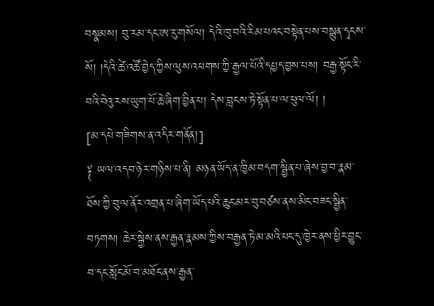བསྣམས། བུ་རམ་དང་ཨ་རུ་གསོལ། དེའི་ཁུ་བའི་རིམ་པའང་བསྟེན་པས་བསྙུན་དྭངས་སོ། །དེའི་ཚེ་འཚོ་བྱེད་ཀྱིས་ལུས་འཕགས་ཀྱི་རྒྱལ་པོའི་དཔྱད་བྱས་པས། བརྒྱ་སྟོང་རི་བའི་བེའུ་རས་ཡུག་པོ་ཆེ་ཞིག་བྱིན་པ། དེས་བླངས་ཏེ་སྟོན་པ་ལ་ཕུལ་ལོ། །
[མ་དཔེ་གཟིགས་ན་འདིར་གནོན།]
༈ ཡལ་འདབ་ཉེར་གཉིས་པ་ནི། མཉན་ཡོད་ན་ཁྱིམ་བདག་སྦྱིན་པ་ཞེས་བྱ་བ་རྣམ་ཐོས་ཀྱི་བུ་ལ་ནོར་འགྲན་པ་ཞིག་ཡོད་པའི་ཆུང་མར་བུ་བཙས་ནས་མིང་བཟང་སྦྱིན་བཏགས། ཆེར་སྐྱེས་ནས་རྒྱན་རྣམས་ཀྱིས་བརྒྱན་ཏེ་མ་མའི་པང་དུ་ཁྱེར་ནས་ཕྱིར་བྱུང་བ་དང་སློང་མོ་བ་མཐོང་ནས་རྒྱན་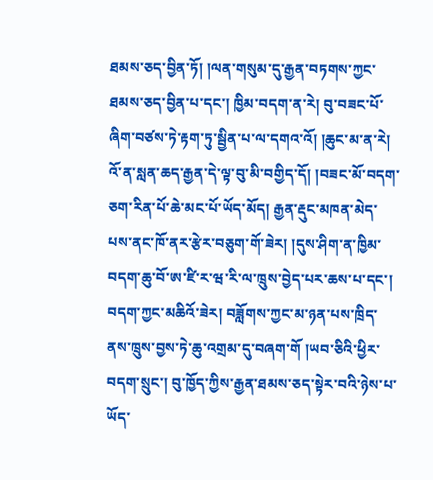ཐམས་ཅད་བྱིན་ཏོ། །ལན་གསུམ་དུ་རྒྱན་བཏགས་ཀྱང་ཐམས་ཅད་བྱིན་པ་དང་། ཁྱིམ་བདག་ན་རེ། བུ་བཟང་པོ་ཞིག་བཙས་ཏེ་རྟག་ཏུ་སྦྱིན་པ་ལ་དགའ་འོ། །ཆུང་མ་ན་རེ། འོ་ན་སླན་ཆད་རྒྱན་དེ་ལྟ་བུ་མི་བགྱིད་དོ། །བཟང་མོ་བདག་ཅག་རིན་པོ་ཆེ་མང་པོ་ཡོད་མོད། རྒྱན་རྡུང་མཁན་མེད་པས་ནང་ཁོ་ནར་རྩེར་བཅུག་གོ་ཟེར། །དུས་ཤིག་ན་ཁྱིམ་བདག་ཆུ་བོ་ཨ་ཛི་ར་ཝ་རི་ལ་ཁྲུས་བྱེད་པར་ཆས་པ་དང་། བདག་ཀྱང་མཆིའོ་ཟེར། བཟློགས་ཀྱང་མ་ཉན་པས་ཁྲིད་ནས་ཁྲུས་བྱས་ཏེ་ཆུ་འགྲམ་དུ་བཞག་གོ །ཡབ་ཅིའི་ཕྱིར་བདག་སྲུང་། བུ་ཁྱོད་ཀྱིས་རྒྱན་ཐམས་ཅད་སྟེར་བའི་ཉེས་པ་ཡོད་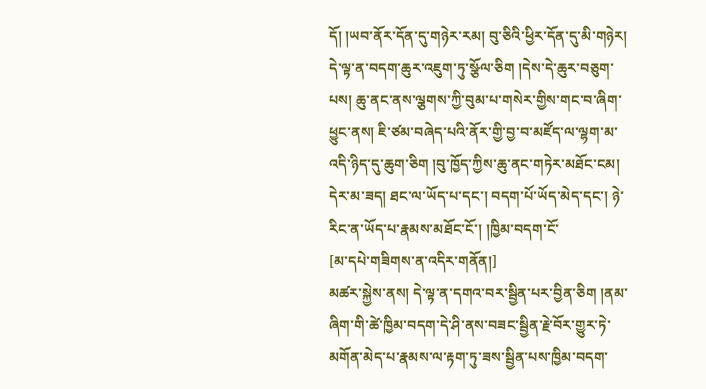དོ། །ཡབ་ནོར་དོན་དུ་གཉེར་རམ། བུ་ཅིའི་ཕྱིར་དོན་དུ་མི་གཉེར། དེ་ལྟ་ན་བདག་ཆུར་འཇུག་ཏུ་སྩོལ་ཅིག །དེས་དེ་ཆུར་བཅུག་པས། ཆུ་ནང་ནས་ལྕགས་ཀྱི་བུམ་པ་གསེར་གྱིས་གང་བ་ཞིག་ཕྱུང་ནས། ཇི་ཙམ་བཞེད་པའི་ནོར་གྱི་བྱ་བ་མཛོད་ལ་ལྷག་མ་འདི་ཉིད་དུ་ཆུག་ཅིག །བུ་ཁྱོད་ཀྱིས་ཆུ་ནང་གཏེར་མཐོང་ངམ། དེར་མ་ཟད། ཐང་ལ་ཡོད་པ་དང་། བདག་པོ་ཡོད་མེད་དང་། ཉེ་རིང་ན་ཡོད་པ་རྣམས་མཐོང་ངོ་། །ཁྱིམ་བདག་ངོ་
[མ་དཔེ་གཟིགས་ན་འདིར་གནོན།]
མཚར་སྐྱེས་ནས། དེ་ལྟ་ན་དགའ་བར་སྦྱིན་པར་བྱིན་ཅིག །ནམ་ཞིག་གི་ཚེ་ཁྱིམ་བདག་དེ་ཤི་ནས་བཟང་སྦྱིན་རྗེ་བོར་གྱུར་ཏེ་མགོན་མེད་པ་རྣམས་ལ་རྟག་ཏུ་ཟས་སྦྱིན་པས་ཁྱིམ་བདག་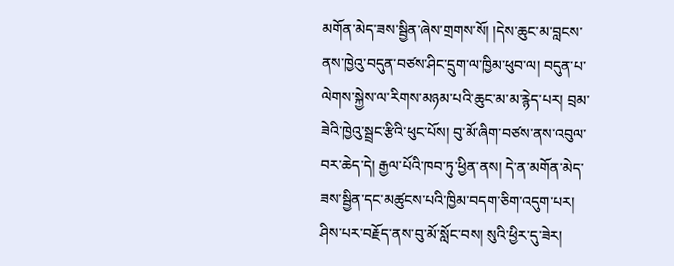མགོན་མེད་ཟས་སྦྱིན་ཞེས་གྲགས་སོ། །དེས་ཆུང་མ་བླངས་ནས་ཁྱེའུ་བདུན་བཙས་ཤིང་དྲུག་ལ་ཁྱིམ་ཕུབ་ལ། བདུན་པ་ལེགས་སྐྱེས་ལ་རིགས་མཉམ་པའི་ཆུང་མ་མ་རྙེད་པར། བྲམ་ཟེའི་ཁྱེའུ་སྦྲང་རྩིའི་ཕུང་པོས། བུ་མོ་ཞིག་བཙས་ནས་འབུལ་བར་ཆེད་དེ། རྒྱལ་པོའི་ཁབ་ཏུ་ཕྱིན་ནས། དེ་ན་མགོན་མེད་ཟས་སྦྱིན་དང་མཚུངས་པའི་ཁྱིམ་བདག་ཅིག་འདུག་པར། ཤིས་པར་བརྗོད་ནས་བུ་མོ་སློང་བས། སུའི་ཕྱིར་དུ་ཟེར།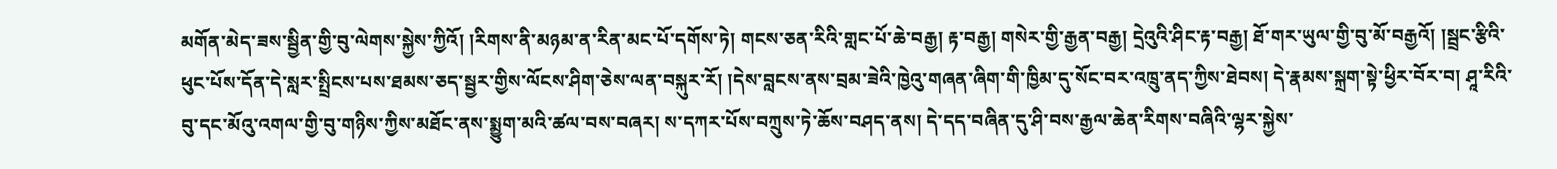མགོན་མེད་ཟས་སྦྱིན་གྱི་བུ་ལེགས་སྐྱེས་ཀྱིའོ། །རིགས་ནི་མཉམ་ན་རིན་མང་པོ་དགོས་ཏེ། གངས་ཅན་རིའི་གླང་པོ་ཆེ་བརྒྱ། རྟ་བརྒྱ། གསེར་གྱི་རྒྱན་བརྒྱ། དྲེའུའི་ཤིང་རྟ་བརྒྱ། ཐོ་གར་ཡུལ་གྱི་བུ་མོ་བརྒྱའོ། །སྦྲང་རྩིའི་ཕུང་པོས་དོན་དེ་སླར་སྤྲིངས་པས་ཐམས་ཅད་སྦྱར་གྱིས་ལོངས་ཤིག་ཅེས་ལན་བསྐུར་རོ། །དེས་བླངས་ནས་བྲམ་ཟེའི་ཁྱེའུ་གཞན་ཞིག་གི་ཁྱིམ་དུ་སོང་བར་འཁྲུ་ནད་ཀྱིས་ཐེབས། དེ་རྣམས་སྐྲག་སྟེ་ཕྱིར་བོར་བ། ཤཱ་རིའི་བུ་དང་མོའུ་འགལ་གྱི་བུ་གཉིས་ཀྱིས་མཐོང་ནས་སྨྱུག་མའི་ཚལ་བས་བཞར། ས་དཀར་པོས་བཀྲུས་ཏེ་ཆོས་བཤད་ནས། དེ་དད་བཞིན་དུ་ཤི་བས་རྒྱལ་ཆེན་རིགས་བཞིའི་ལྷར་སྐྱེས་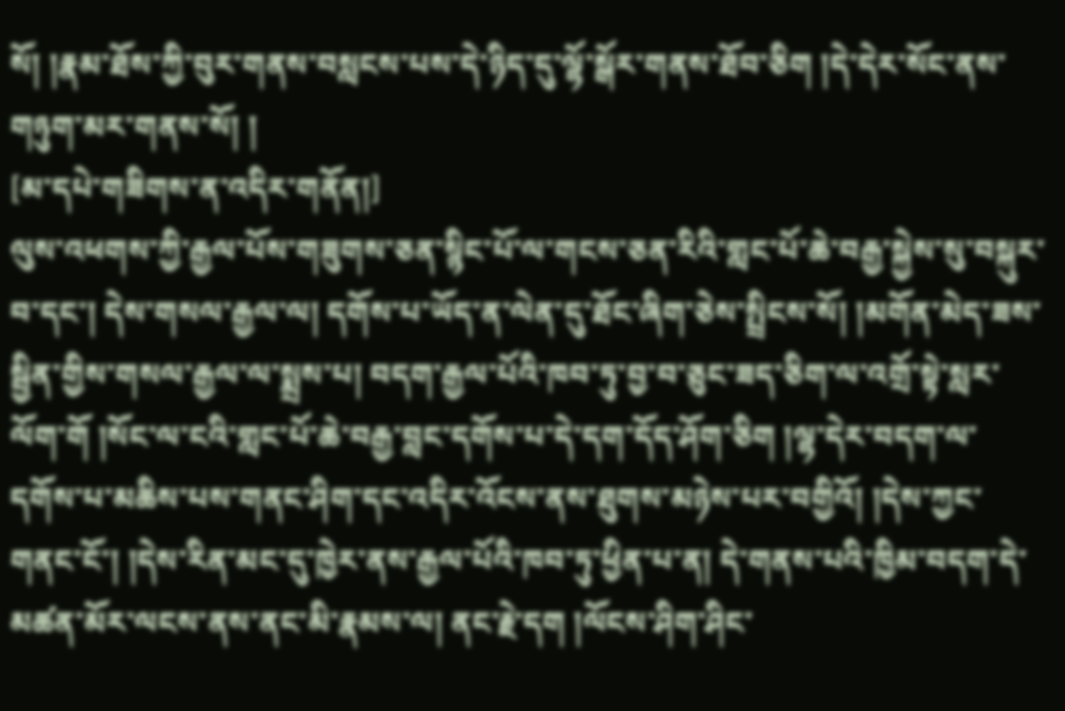སོ། །རྣམ་ཐོས་ཀྱི་བུར་གནས་བསླངས་པས་དེ་ཉིད་དུ་ལྷོ་སྒོར་གནས་ཐོབ་ཅིག །དེ་དེར་སོང་ནས་གཉུག་མར་གནས་སོ། །
[མ་དཔེ་གཟིགས་ན་འདིར་གནོན།]
ལུས་འཕགས་ཀྱི་རྒྱལ་པོས་གཟུགས་ཅན་སྙིང་པོ་ལ་གངས་ཅན་རིའི་གླང་པོ་ཆེ་བརྒྱ་སྐྱེས་སུ་བསྐུར་བ་དང་། དེས་གསལ་རྒྱལ་ལ། དགོས་པ་ཡོད་ན་ལེན་དུ་ཐོང་ཞིག་ཅེས་སྤྲིངས་སོ། །མགོན་མེད་ཟས་སྦྱིན་གྱིས་གསལ་རྒྱལ་ལ་སྨྲས་པ། བདག་རྒྱལ་པོའི་ཁབ་ཏུ་བྱ་བ་ཅུང་ཟད་ཅིག་ལ་འགྲོ་སྟེ་སླར་ལོག་གོ །སོང་ལ་ངའི་གླང་པོ་ཆེ་བརྒྱ་བླང་དགོས་པ་དེ་དག་དོད་ཤོག་ཅིག །ལྷ་དེར་བདག་ལ་དགོས་པ་མཆིས་པས་གནང་ཤིག་དང་འདིར་འོངས་ནས་ཐུགས་མཉེས་པར་བགྱིའོ། །དེས་ཀྱང་གནང་ངོ་། །དེས་རིན་མང་དུ་ཁྱེར་ནས་རྒྱལ་པོའི་ཁབ་ཏུ་ཕྱིན་པ་ན། དེ་གནས་པའི་ཁྱིམ་བདག་དེ་མཚན་མོར་ལངས་ནས་ནང་མི་རྣམས་ལ། ནང་རྗེ་དག །ལོངས་ཤིག་ཤིང་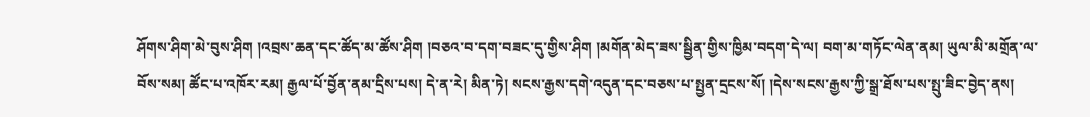ཤོགས་ཤིག་མེ་བུས་ཤིག །འབྲས་ཆན་དང་ཚོད་མ་ཚོས་ཤིག །བཅའ་བ་དག་བཟང་དུ་གྱིས་ཤིག །མགོན་མེད་ཟས་སྦྱིན་གྱིས་ཁྱིམ་བདག་དེ་ལ། བག་མ་གཏོང་ལེན་ནམ། ཡུལ་མི་མགྲོན་ལ་བོས་སམ། ཚོང་པ་འཁོར་རམ། རྒྱལ་པོ་བྱོན་ནམ་དྲིས་པས། དེ་ན་རེ། མིན་ཏེ། སངས་རྒྱས་དགེ་འདུན་དང་བཅས་པ་སྤྱན་དྲངས་སོ། །དེས་སངས་རྒྱས་ཀྱི་སྒྲ་ཐོས་པས་སྤུ་ཟིང་བྱེད་ནས།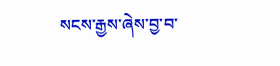སངས་རྒྱས་ཞེས་བྱ་བ་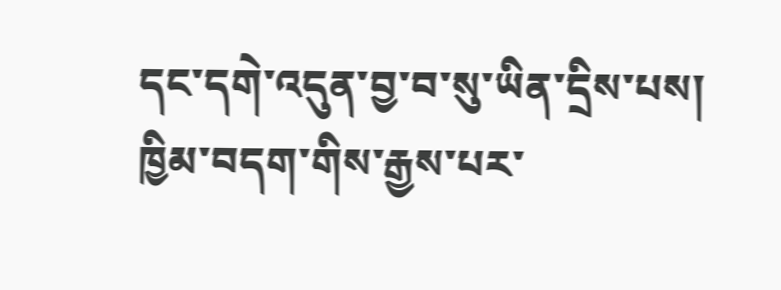དང་དགེ་འདུན་བྱ་བ་སུ་ཡིན་དྲིས་པས། ཁྱིམ་བདག་གིས་རྒྱས་པར་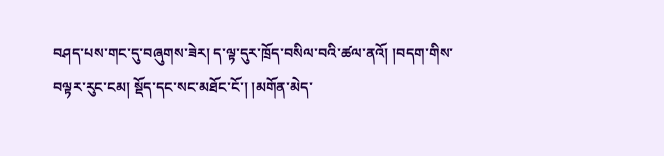བཤད་པས་གང་དུ་བཞུགས་ཟེར། ད་ལྟ་དུར་ཁྲོད་བསིལ་བའི་ཚལ་ནའོ། །བདག་གིས་བལྟར་རུང་ངམ། སྡོད་དང་སང་མཐོང་ངོ་། །མགོན་མེད་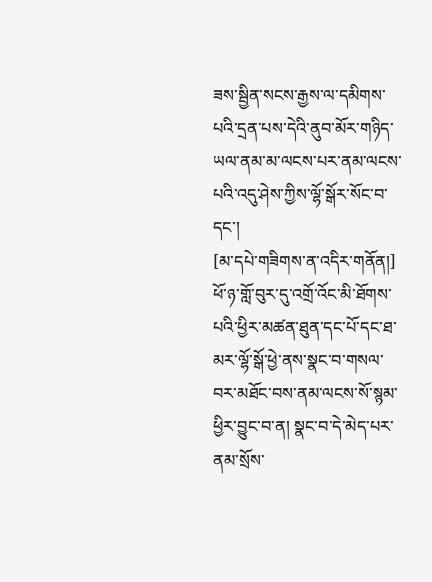ཟས་སྦྱིན་སངས་རྒྱས་ལ་དམིགས་པའི་དྲན་པས་དེའི་ནུབ་མོར་གཉིད་ཡལ་ནམ་མ་ལངས་པར་ནམ་ལངས་པའི་འདུ་ཤེས་ཀྱིས་ལྷོ་སྒོར་སོང་བ་དང་།
[མ་དཔེ་གཟིགས་ན་འདིར་གནོན།]
ཕོ་ཉ་གློ་བུར་དུ་འགྲོ་འོང་མི་ཐོགས་པའི་ཕྱིར་མཚན་ཐུན་དང་པོ་དང་ཐ་མར་ལྷོ་སྒོ་ཕྱེ་ནས་སྣང་བ་གསལ་བར་མཐོང་བས་ནམ་ལངས་སོ་སྙམ་ཕྱིར་བྱུང་བ་ན། སྣང་བ་དེ་མེད་པར་ནམ་སྲོས་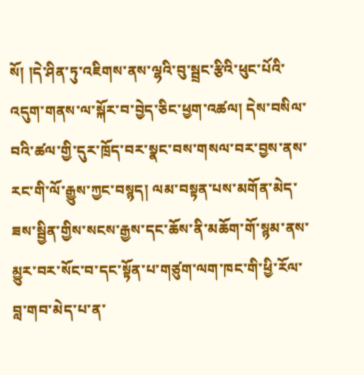སོ། །དེ་ཤིན་ཏུ་འཇིགས་ནས་ལྷའི་བུ་སྦྲང་རྩིའི་ཕུང་པོའི་འདུག་གནས་ལ་སྐོར་བ་བྱེད་ཅིང་ཕྱག་འཚལ། དེས་བསིལ་བའི་ཚལ་གྱི་དུར་ཁྲོད་བར་སྣང་བས་གསལ་བར་བྱས་ནས་རང་གི་ལོ་རྒྱུས་ཀྱང་བསྙད། ལམ་བསྟན་པས་མགོན་མེད་ཟས་སྦྱིན་གྱིས་སངས་རྒྱས་དང་ཆོས་ནི་མཆོག་གོ་སྙམ་ནས་མྱུར་བར་སོང་བ་དང་སྟོན་པ་གཙུག་ལག་ཁང་གི་ཕྱི་རོལ་བླ་གབ་མེད་པ་ན་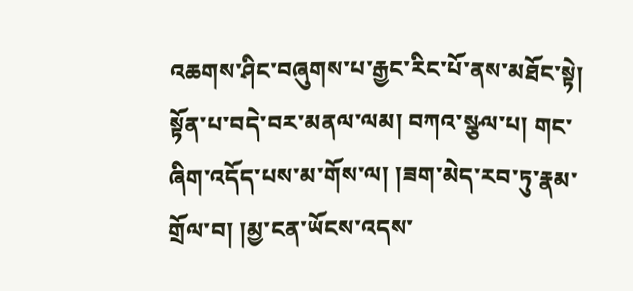འཆགས་ཤིང་བཞུགས་པ་རྒྱང་རིང་པོ་ནས་མཐོང་སྟེ། སྟོན་པ་བདེ་བར་མནལ་ལམ། བཀའ་སྩལ་པ། གང་ཞིག་འདོད་པས་མ་གོས་ལ། །ཟག་མེད་རབ་ཏུ་རྣམ་གྲོལ་བ། །མྱ་ངན་ཡོངས་འདས་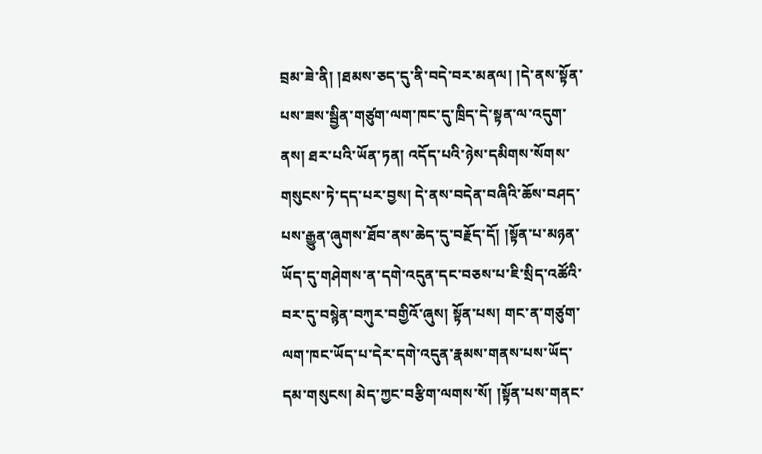བྲམ་ཟེ་ནི། །ཐམས་ཅད་དུ་ནི་བདེ་བར་མནལ། །དེ་ནས་སྟོན་པས་ཟས་སྦྱིན་གཙུག་ལག་ཁང་དུ་ཁྲིད་དེ་སྟན་ལ་འདུག་ནས། ཐར་པའི་ཡོན་ཏན། འདོད་པའི་ཉེས་དམིགས་སོགས་གསུངས་ཏེ་དད་པར་བྱས། དེ་ནས་བདེན་བཞིའི་ཆོས་བཤད་པས་རྒྱུན་ཞུགས་ཐོབ་ནས་ཆེད་དུ་བརྗོད་དོ། །སྟོན་པ་མཉན་ཡོད་དུ་གཤེགས་ན་དགེ་འདུན་དང་བཅས་པ་ཇི་སྲིད་འཚོའི་བར་དུ་བསྙེན་བཀུར་བགྱིའོ་ཞུས། སྟོན་པས། གང་ན་གཙུག་ལག་ཁང་ཡོད་པ་དེར་དགེ་འདུན་རྣམས་གནས་པས་ཡོད་དམ་གསུངས། མེད་ཀྱང་བརྩིག་ལགས་སོ། །སྟོན་པས་གནང་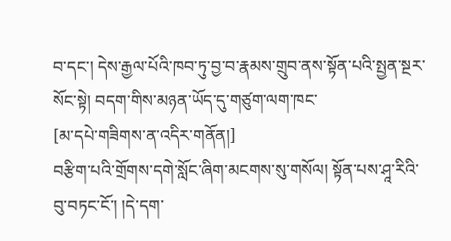བ་དང་། དེས་རྒྱལ་པོའི་ཁབ་ཏུ་བྱ་བ་རྣམས་གྲུབ་ནས་སྟོན་པའི་སྤྱན་སྔར་སོང་སྟེ། བདག་གིས་མཉན་ཡོད་དུ་གཙུག་ལག་ཁང་
[མ་དཔེ་གཟིགས་ན་འདིར་གནོན།]
བརྩིག་པའི་གྲོགས་དགེ་སློང་ཞིག་མངགས་སུ་གསོལ། སྟོན་པས་ཤཱ་རིའི་བུ་བཏང་ངོ་། །དེ་དག་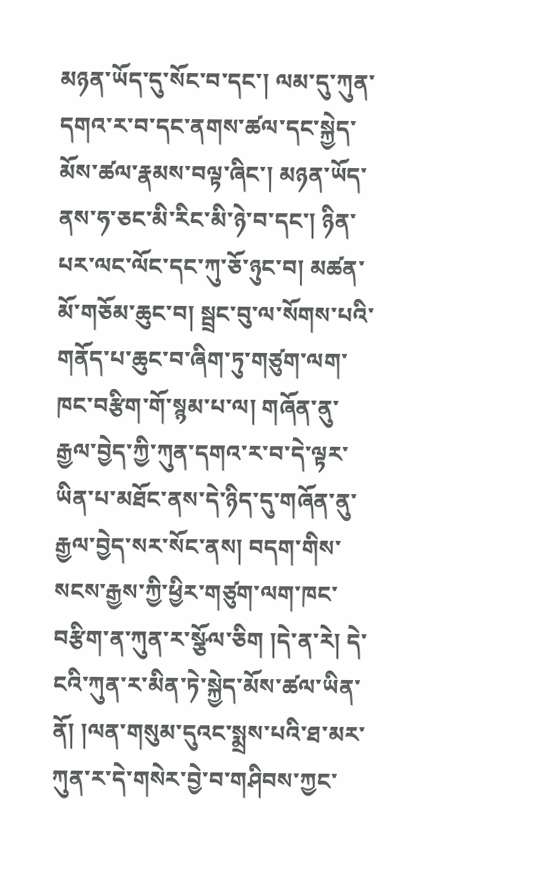མཉན་ཡོད་དུ་སོང་བ་དང་། ལམ་དུ་ཀུན་དགའ་ར་བ་དང་ནགས་ཚལ་དང་སྐྱེད་མོས་ཚལ་རྣམས་བལྟ་ཞིང་། མཉན་ཡོད་ནས་ཧ་ཅང་མི་རིང་མི་ཉེ་བ་དང་། ཉིན་པར་ལང་ལོང་དང་ཀུ་ཅོ་ཉུང་བ། མཚན་མོ་གཅོམ་ཆུང་བ། སྦྲང་བུ་ལ་སོགས་པའི་གནོད་པ་ཆུང་བ་ཞིག་ཏུ་གཙུག་ལག་ཁང་བརྩིག་གོ་སྙམ་པ་ལ། གཞོན་ནུ་རྒྱལ་བྱེད་ཀྱི་ཀུན་དགའ་ར་བ་དེ་ལྟར་ཡིན་པ་མཐོང་ནས་དེ་ཉིད་དུ་གཞོན་ནུ་རྒྱལ་བྱེད་སར་སོང་ནས། བདག་གིས་སངས་རྒྱས་ཀྱི་ཕྱིར་གཙུག་ལག་ཁང་བརྩིག་ན་ཀུན་ར་སྩོལ་ཅིག །དེ་ན་རེ། དེ་ངའི་ཀུན་ར་མིན་ཏེ་སྐྱེད་མོས་ཚལ་ཡིན་ནོ། །ལན་གསུམ་དུའང་སྨྲས་པའི་ཐ་མར་ཀུན་ར་དེ་གསེར་བྱེ་བ་གཤིབས་ཀྱང་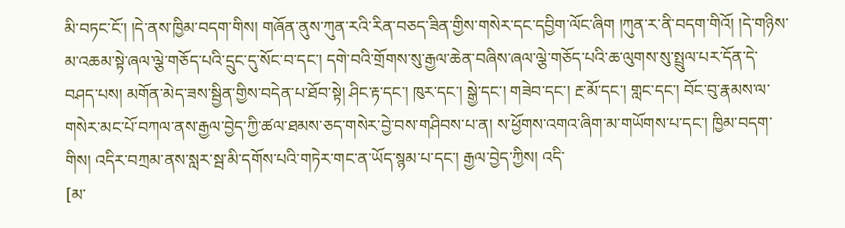མི་བཏང་ངོ་། །དེ་ནས་ཁྱིམ་བདག་གིས། གཞོན་ནུས་ཀུན་རའི་རིན་བཅད་ཟིན་གྱིས་གསེར་དང་དབྱིག་ལོང་ཞིག །ཀུན་ར་ནི་བདག་གིའོ། །དེ་གཉིས་མ་འཆམ་སྟེ་ཞལ་ལྕེ་གཅོད་པའི་དྲུང་དུ་སོང་བ་དང་། དགེ་བའི་གྲོགས་སུ་རྒྱལ་ཆེན་བཞིས་ཞལ་ལྕེ་གཅོད་པའི་ཆ་ལུགས་སུ་སྤྲུལ་པར་དོན་དེ་བཤད་པས། མགོན་མེད་ཟས་སྦྱིན་གྱིས་བདེན་པ་ཐོབ་སྟེ། ཤིང་རྟ་དང་། ཁུར་དང་། སྒྱེ་དང་། གཟེབ་དང་། རྔ་མོ་དང་། གླང་དང་། བོང་བུ་རྣམས་ལ་གསེར་མང་པོ་བཀལ་ནས་རྒྱལ་བྱེད་ཀྱི་ཚལ་ཐམས་ཅད་གསེར་བྱེ་བས་གཤིབས་པ་ན། ས་ཕྱོགས་འགའ་ཞིག་མ་གཡོགས་པ་དང་། ཁྱིམ་བདག་གིས། འདིར་བཀྲམ་ནས་སླར་སྦ་མི་དགོས་པའི་གཏེར་གང་ན་ཡོད་སྙམ་པ་དང་། རྒྱལ་བྱེད་ཀྱིས། འདི་
[མ་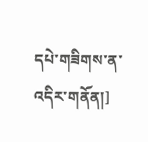དཔེ་གཟིགས་ན་འདིར་གནོན།]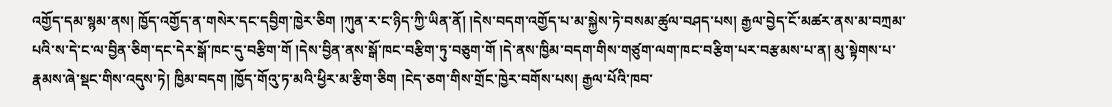འགྱོད་དམ་སྙམ་ནས། ཁྱོད་འགྱོད་ན་གསེར་དང་དབྱིག་ཁྱེར་ཅིག །ཀུན་ར་ང་ཉིད་ཀྱི་ཡིན་ནོ། །དེས་བདག་འགྱོད་པ་མ་སྐྱེས་ཏེ་བསམ་ཚུལ་བཤད་པས། རྒྱལ་བྱེད་ངོ་མཚར་ནས་མ་བཀྲམ་པའི་ས་དེ་ང་ལ་བྱིན་ཅིག་དང་དེར་སྒོ་ཁང་དུ་བརྩིག་གོ །དེས་བྱིན་ནས་སྒོ་ཁང་བརྩིག་ཏུ་བཅུག་གོ །དེ་ནས་ཁྱིམ་བདག་གིས་གཙུག་ལག་ཁང་བརྩིག་པར་བརྩམས་པ་ན། མུ་སྟེགས་པ་རྣམས་ཞེ་སྡང་གིས་འདུས་ཏེ། ཁྱིམ་བདག །ཁྱོད་གོའུ་ཏ་མའི་ཕྱིར་མ་རྩིག་ཅིག །ངེད་ཅག་གིས་གྲོང་ཁྱེར་བགོས་པས། རྒྱལ་པོའི་ཁབ་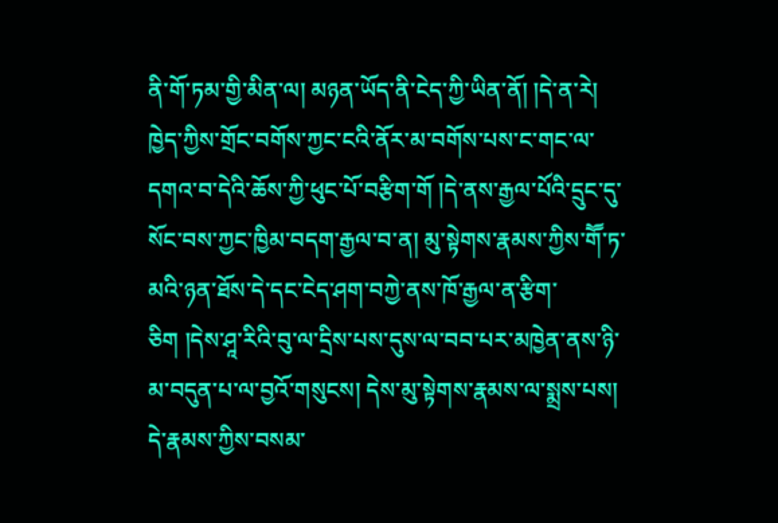ནི་གོ་ཏམ་གྱི་མིན་ལ། མཉན་ཡོད་ནི་ངེད་ཀྱི་ཡིན་ནོ། །དེ་ན་རེ། ཁྱེད་ཀྱིས་གྲོང་བགོས་ཀྱང་ངའི་ནོར་མ་བགོས་པས་ང་གང་ལ་དགའ་བ་དེའི་ཆོས་ཀྱི་ཕུང་པོ་བརྩིག་གོ །དེ་ནས་རྒྱལ་པོའི་དྲུང་དུ་སོང་བས་ཀྱང་ཁྱིམ་བདག་རྒྱལ་བ་ན། མུ་སྟེགས་རྣམས་ཀྱིས་གཽ་ཏ་མའི་ཉན་ཐོས་དེ་དང་ངེད་ཤག་བཀྱེ་ནས་ཁོ་རྒྱལ་ན་རྩིག་ཅིག །དེས་ཤཱ་རིའི་བུ་ལ་དྲིས་པས་དུས་ལ་བབ་པར་མཁྱེན་ནས་ཉི་མ་བདུན་པ་ལ་བྱའོ་གསུངས། དེས་མུ་སྟེགས་རྣམས་ལ་སྨྲས་པས། དེ་རྣམས་ཀྱིས་བསམ་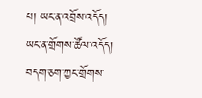པ། ཡང་ན་འབྲོས་འདོད། ཡང་ན་གྲོགས་ཚོལ་འདོད། བདག་ཅག་ཀྱང་གྲོགས་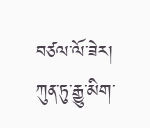བཙལ་ལོ་ཟེར། ཀུན་ཏུ་རྒྱུ་མིག་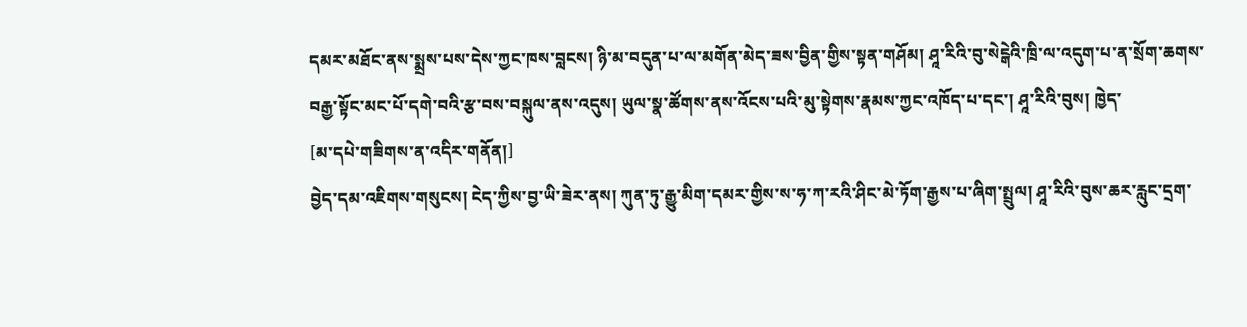དམར་མཐོང་ནས་སྨྲས་པས་དེས་ཀྱང་ཁས་བླངས། ཉི་མ་བདུན་པ་ལ་མགོན་མེད་ཟས་བྱིན་གྱིས་སྟན་གཤོམ། ཤཱ་རིའི་བུ་སེངྒེའི་ཁྲི་ལ་འདུག་པ་ན་སྲོག་ཆགས་བརྒྱ་སྟོང་མང་པོ་དགེ་བའི་རྩ་བས་བསྐུལ་ནས་འདུས། ཡུལ་སྣ་ཚོགས་ནས་འོངས་པའི་མུ་སྟེགས་རྣམས་ཀྱང་འཁོད་པ་དང་། ཤཱ་རིའི་བུས། ཁྱེད་
[མ་དཔེ་གཟིགས་ན་འདིར་གནོན།]
བྱེད་དམ་འཇིགས་གསུངས། ངེད་ཀྱིས་བྱ་ཡི་ཟེར་ནས། ཀུན་ཏུ་རྒྱུ་མིག་དམར་གྱིས་ས་ཧ་ཀ་རའི་ཤིང་མེ་ཏོག་རྒྱས་པ་ཞིག་སྤྲུལ། ཤཱ་རིའི་བུས་ཆར་རླུང་དྲག་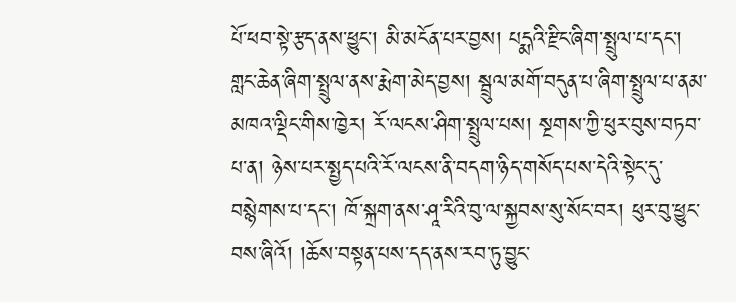པོ་ཕབ་སྟེ་རྩད་ནས་ཕྱུང་། མི་མངོན་པར་བྱས། པདྨའི་རྫིང་ཞིག་སྤྲུལ་པ་དང་། གླང་ཆེན་ཞིག་སྤྲུལ་ནས་རྨེག་མེད་བྱས། སྦྲུལ་མགོ་བདུན་པ་ཞིག་སྤྲུལ་པ་ནམ་མཁའ་ལྡིང་གིས་ཁྱེར། རོ་ལངས་ཤིག་སྤྲུལ་པས། སྔགས་ཀྱི་ཕུར་བུས་བཏབ་པ་ན། ཉེས་པར་སྤྱད་པའི་རོ་ལངས་ནི་བདག་ཉིད་གསོད་པས་དེའི་སྟེང་དུ་བསྙེགས་པ་དང་། ཁོ་སྐྲག་ནས་ཤཱ་རིའི་བུ་ལ་སྐྱབས་སུ་སོང་བར། ཕུར་བུ་ཕྱུང་བས་ཞིའོ། །ཆོས་བསྟན་པས་དད་ནས་རབ་ཏུ་བྱུང་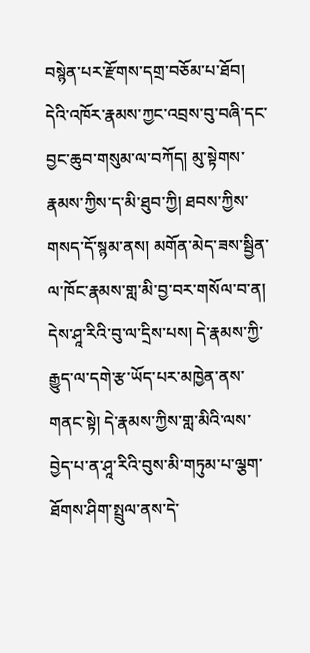བསྙེན་པར་རྫོགས་དགྲ་བཅོམ་པ་ཐོབ། དེའི་འཁོར་རྣམས་ཀྱང་འབྲས་བུ་བཞི་དང་བྱང་ཆུབ་གསུམ་ལ་བཀོད། མུ་སྟེགས་རྣམས་ཀྱིས་ད་མི་ཐུབ་ཀྱི། ཐབས་ཀྱིས་གསད་དོ་སྙམ་ནས། མགོན་མེད་ཟས་སྦྱིན་ལ་ཁོང་རྣམས་གླ་མི་བྱ་བར་གསོལ་བ་ན། དེས་ཤཱ་རིའི་བུ་ལ་དྲིས་པས། དེ་རྣམས་ཀྱི་རྒྱུད་ལ་དགེ་རྩ་ཡོད་པར་མཁྱེན་ནས་གནང་སྟེ། དེ་རྣམས་ཀྱིས་གླ་མིའི་ལས་བྱེད་པ་ན་ཤཱ་རིའི་བུས་མི་གཏུམ་པ་ལྕག་ཐོགས་ཤིག་སྤྲུལ་ནས་དེ་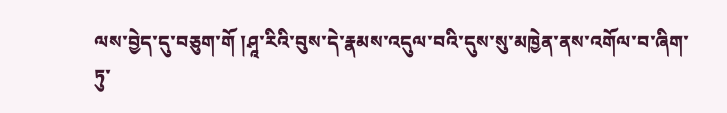ལས་བྱེད་དུ་བཅུག་གོ །ཤཱ་རིའི་བུས་དེ་རྣམས་འདུལ་བའི་དུས་སུ་མཁྱེན་ནས་འགོལ་བ་ཞིག་ཏུ་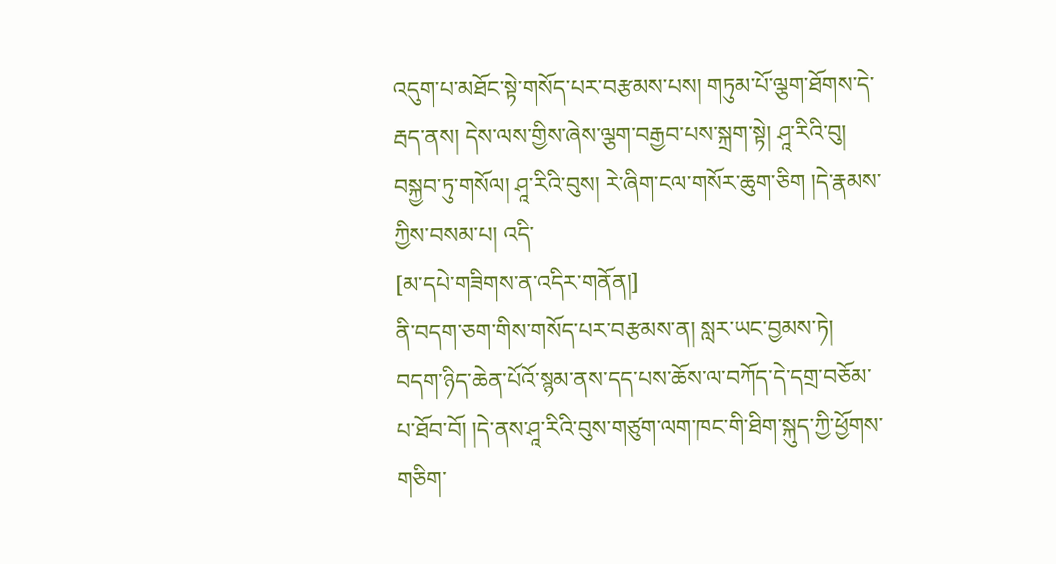འདུག་པ་མཐོང་སྟེ་གསོད་པར་བརྩམས་པས། གཏུམ་པོ་ལྕག་ཐོགས་དེ་རྦད་ནས། དེས་ལས་གྱིས་ཞེས་ལྕག་བརྒྱབ་པས་སྐྲག་སྟེ། ཤཱ་རིའི་བུ། བསྐྱབ་ཏུ་གསོལ། ཤཱ་རིའི་བུས། རེ་ཞིག་ངལ་གསོར་ཆུག་ཅིག །དེ་རྣམས་ཀྱིས་བསམ་པ། འདི་
[མ་དཔེ་གཟིགས་ན་འདིར་གནོན།]
ནི་བདག་ཅག་གིས་གསོད་པར་བརྩམས་ན། སླར་ཡང་བྱམས་ཏེ། བདག་ཉིད་ཆེན་པོའོ་སྙམ་ནས་དད་པས་ཆོས་ལ་བཀོད་དེ་དགྲ་བཅོམ་པ་ཐོབ་བོ། །དེ་ནས་ཤཱ་རིའི་བུས་གཙུག་ལག་ཁང་གི་ཐིག་སྐུད་ཀྱི་ཕྱོགས་གཅིག་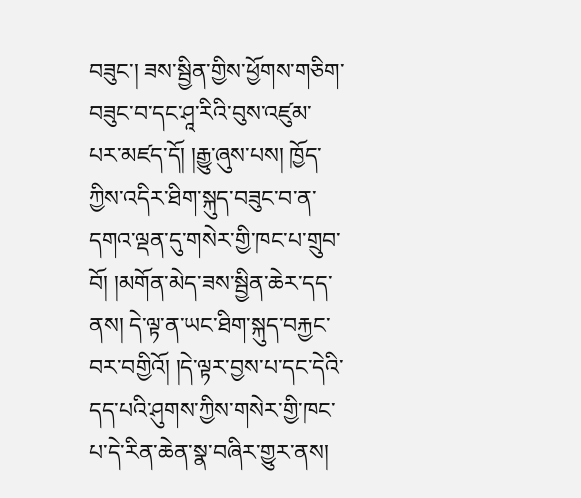བཟུང་། ཟས་སྦྱིན་གྱིས་ཕྱོགས་གཅིག་བཟུང་བ་དང་ཤཱ་རིའི་བུས་འཛུམ་པར་མཛད་དོ། །རྒྱུ་ཞུས་པས། ཁྱོད་ཀྱིས་འདིར་ཐིག་སྐུད་བཟུང་བ་ན་དགའ་ལྡན་དུ་གསེར་གྱི་ཁང་པ་གྲུབ་བོ། །མགོན་མེད་ཟས་སྦྱིན་ཆེར་དད་ནས། དེ་ལྟ་ན་ཡང་ཐིག་སྐུད་བརྐྱང་བར་བགྱིའོ། །དེ་ལྟར་བྱས་པ་དང་དེའི་དད་པའི་ཤུགས་ཀྱིས་གསེར་གྱི་ཁང་པ་དེ་རིན་ཆེན་སྣ་བཞིར་གྱུར་ནས།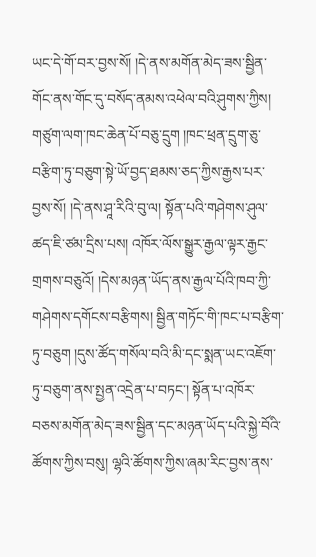ཡང་དེ་གོ་བར་བྱས་སོ། །དེ་ནས་མགོན་མེད་ཟས་སྦྱིན་གོང་ནས་གོང་དུ་བསོད་ནམས་འཕེལ་བའི་ཤུགས་ཀྱིས། གཙུག་ལག་ཁང་ཆེན་པོ་བཅུ་དྲུག །ཁང་ཕྲན་དྲུག་ཅུ་བརྩིག་ཏུ་བཅུག་སྟེ་ཡོ་བྱད་ཐམས་ཅད་ཀྱིས་རྒྱས་པར་བྱས་སོ། །དེ་ནས་ཤཱ་རིའི་བུ་ལ། སྟོན་པའི་གཤེགས་ཤུལ་ཚད་ཇི་ཙམ་དྲིས་པས། འཁོར་ལོས་སྒྱུར་རྒྱལ་ལྟར་རྒྱང་གྲགས་བཅུའོ། །དེས་མཉན་ཡོད་ནས་རྒྱལ་པོའི་ཁབ་ཀྱི་གཤེགས་དགོངས་བརྩིགས། སྦྱིན་གཏོང་གི་ཁང་པ་བརྩིག་ཏུ་བཅུག །དུས་ཚོད་གསོལ་བའི་མི་དང་སྨན་ཡང་འཇོག་ཏུ་བཅུག་ནས་སྤྱན་འདྲེན་པ་བཏང་། སྟོན་པ་འཁོར་བཅས་མགོན་མེད་ཟས་སྦྱིན་དང་མཉན་ཡོད་པའི་སྐྱེ་བོའི་ཚོགས་ཀྱིས་བསུ། ལྷའི་ཚོགས་ཀྱིས་ཞམ་རིང་བྱས་ནས་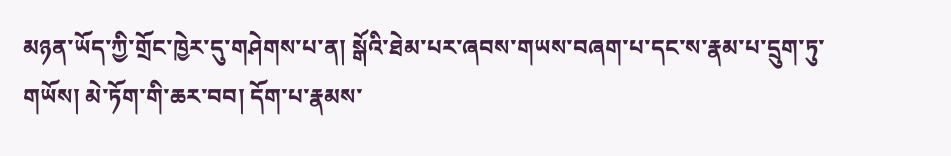མཉན་ཡོད་ཀྱི་གྲོང་ཁྱེར་དུ་གཤེགས་པ་ན། སྒོའི་ཐེམ་པར་ཞབས་གཡས་བཞག་པ་དང་ས་རྣམ་པ་དྲུག་ཏུ་གཡོས། མེ་ཏོག་གི་ཆར་བབ། དོག་པ་རྣམས་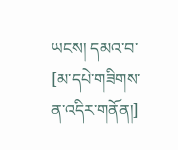ཡངས། དམའ་བ་
[མ་དཔེ་གཟིགས་ན་འདིར་གནོན།]